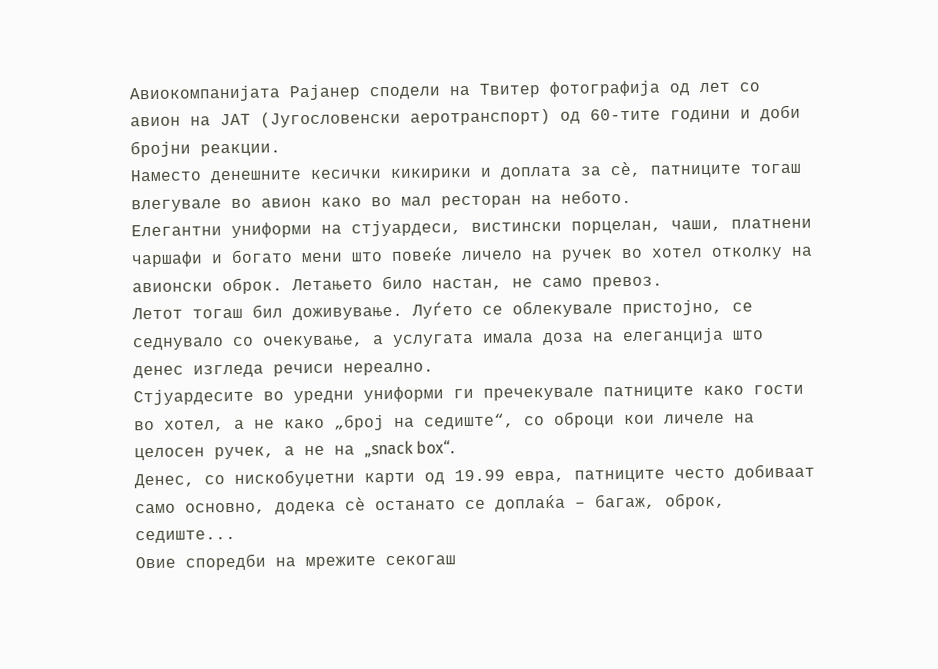Авиокомпанијата Рајанер сподели на Твитер фотографија од лет со авион на ЈАТ (Југословенски аеротранспорт) од 60-тите години и доби бројни реакции.
Наместо денешните кесички кикирики и доплата за сè, патниците тогаш влегувале во авион како во мал ресторан на небото.
Елегантни униформи на стјуардеси, вистински порцелан, чаши, платнени чаршафи и богато мени што повеќе личело на ручек во хотел отколку на авионски оброк. Летањето било настан, не само превоз.
Летот тогаш бил доживување. Луѓето се облекувале пристојно, се седнувало со очекување, а услугата имала доза на елеганција што денес изгледа речиси нереално.
Стјуардесите во уредни униформи ги пречекувале патниците како гости во хотел, а не како „број на седиште“, со оброци кои личеле на целосен ручек, а не на „snack box“.
Денес, со нискобуџетни карти од 19.99 евра, патниците често добиваат само основно, додека сè останато се доплаќа – багаж, оброк, седиште...
Овие споредби на мрежите секогаш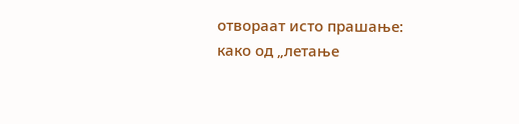отвораат исто прашање: како од „летање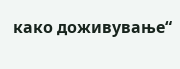како доживување“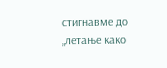стигнавме до „летање како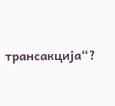трансакција“?